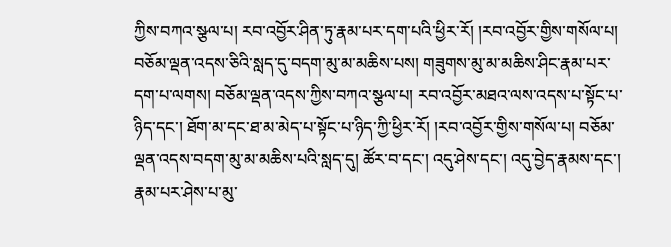ཀྱིས་བཀའ་སྩལ་པ། རབ་འབྱོར་ཤིན་ཏུ་རྣམ་པར་དག་པའི་ཕྱིར་རོ། །རབ་འབྱོར་གྱིས་གསོལ་པ། བཅོམ་ལྡན་འདས་ཅིའི་སླད་དུ་བདག་མུ་མ་མཆིས་པས། གཟུགས་མུ་མ་མཆིས་ཤིང་རྣམ་པར་དག་པ་ལགས། བཅོམ་ལྡན་འདས་ཀྱིས་བཀའ་སྩལ་པ། རབ་འབྱོར་མཐའ་ལས་འདས་པ་སྟོང་པ་ཉིད་དང་། ཐོག་མ་དང་ཐ་མ་མེད་པ་སྟོང་པ་ཉིད་ཀྱི་ཕྱིར་རོ། །རབ་འབྱོར་གྱིས་གསོལ་པ། བཅོམ་ལྡན་འདས་བདག་མུ་མ་མཆིས་པའི་སླད་དུ། ཚོར་བ་དང་། འདུ་ཤེས་དང་། འདུ་བྱེད་རྣམས་དང་། རྣམ་པར་ཤེས་པ་མུ་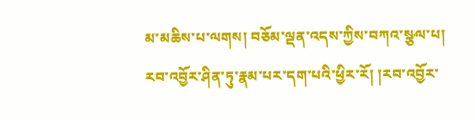མ་མཆིས་པ་ལགས། བཅོམ་ལྡན་འདས་ཀྱིས་བཀའ་སྩལ་པ། རབ་འབྱོར་ཤིན་ཏུ་རྣམ་པར་དག་པའི་ཕྱིར་རོ། །རབ་འབྱོར་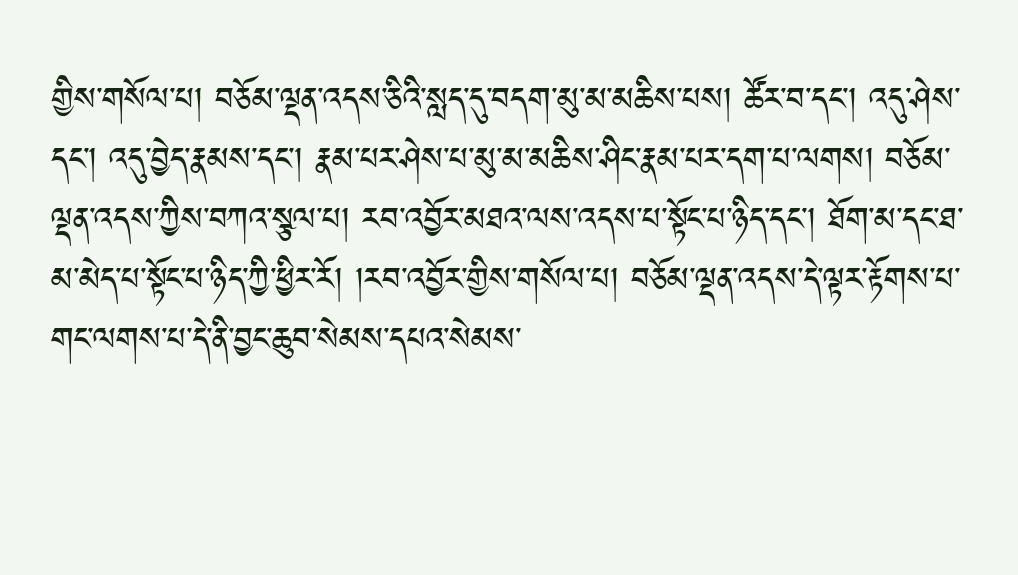གྱིས་གསོལ་པ། བཅོམ་ལྡན་འདས་ཅིའི་སླད་དུ་བདག་མུ་མ་མཆིས་པས། ཚོར་བ་དང་། འདུ་ཤེས་དང་། འདུ་བྱེད་རྣམས་དང་། རྣམ་པར་ཤེས་པ་མུ་མ་མཆིས་ཤིང་རྣམ་པར་དག་པ་ལགས། བཅོམ་ལྡན་འདས་ཀྱིས་བཀའ་སྩལ་པ། རབ་འབྱོར་མཐའ་ལས་འདས་པ་སྟོང་པ་ཉིད་དང་། ཐོག་མ་དང་ཐ་མ་མེད་པ་སྟོང་པ་ཉིད་ཀྱི་ཕྱིར་རོ། །རབ་འབྱོར་གྱིས་གསོལ་པ། བཅོམ་ལྡན་འདས་དེ་ལྟར་རྟོགས་པ་གང་ལགས་པ་དེ་ནི་བྱང་ཆུབ་སེམས་དཔའ་སེམས་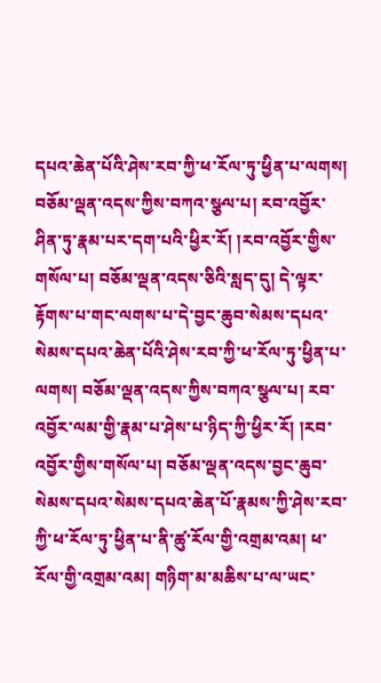དཔའ་ཆེན་པོའི་ཤེས་རབ་ཀྱི་ཕ་རོལ་ཏུ་ཕྱིན་པ་ལགས། བཅོམ་ལྡན་འདས་ཀྱིས་བཀའ་སྩལ་པ། རབ་འབྱོར་ཤིན་ཏུ་རྣམ་པར་དག་པའི་ཕྱིར་རོ། །རབ་འབྱོར་གྱིས་གསོལ་པ། བཅོམ་ལྡན་འདས་ཅིའི་སླད་དུ། དེ་ལྟར་རྟོགས་པ་གང་ལགས་པ་དེ་བྱང་ཆུབ་སེམས་དཔའ་སེམས་དཔའ་ཆེན་པོའི་ཤེས་རབ་ཀྱི་ཕ་རོལ་ཏུ་ཕྱིན་པ་ལགས། བཅོམ་ལྡན་འདས་ཀྱིས་བཀའ་སྩལ་པ། རབ་འབྱོར་ལམ་གྱི་རྣམ་པ་ཤེས་པ་ཉིད་ཀྱི་ཕྱིར་རོ། །རབ་འབྱོར་གྱིས་གསོལ་པ། བཅོམ་ལྡན་འདས་བྱང་ཆུབ་སེམས་དཔའ་སེམས་དཔའ་ཆེན་པོ་རྣམས་ཀྱི་ཤེས་རབ་ཀྱི་ཕ་རོལ་ཏུ་ཕྱིན་པ་ནི་ཚུ་རོལ་གྱི་འགྲམ་འམ། ཕ་རོལ་གྱི་འགྲམ་འམ། གཉིག་མ་མཆིས་པ་ལ་ཡང་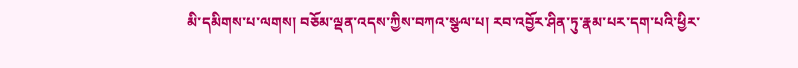མི་དམིགས་པ་ལགས། བཅོམ་ལྡན་འདས་ཀྱིས་བཀའ་སྩལ་པ། རབ་འབྱོར་ཤིན་ཏུ་རྣམ་པར་དག་པའི་ཕྱིར་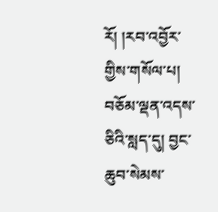རོ། །རབ་འབྱོར་གྱིས་གསོལ་པ། བཅོམ་ལྡན་འདས་ཅིའི་སླད་དུ། བྱང་ཆུབ་སེམས་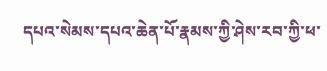དཔའ་སེམས་དཔའ་ཆེན་པོ་རྣམས་ཀྱི་ཤེས་རབ་ཀྱི་ཕ་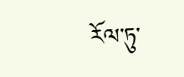རོལ་ཏུ་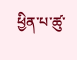ཕྱིན་པ་ཚུ་